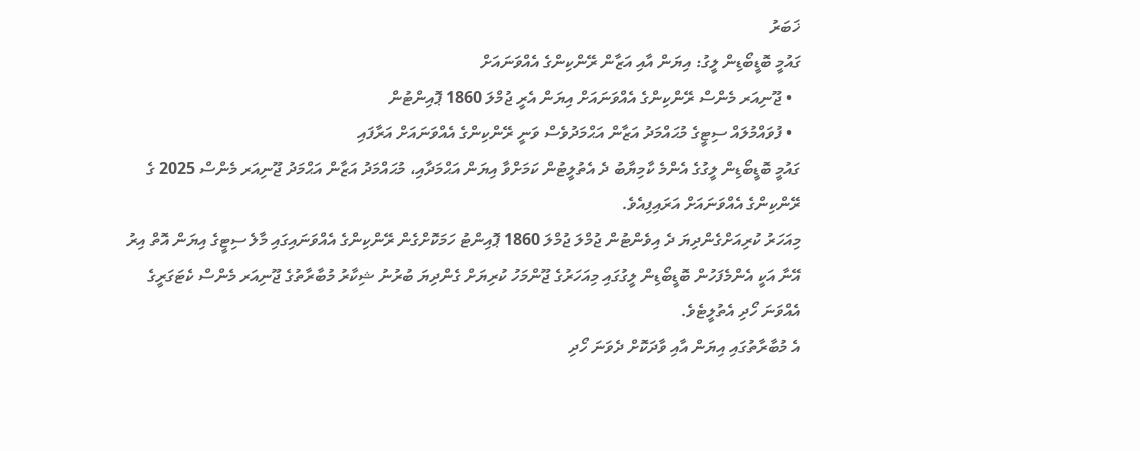ޚަބަރު
ގައުމީ ބޮޑީބޯޑިން ލީގު: އިޔަން އާއި އަޒާން ރޭންކިންގެ އެއްވަނައަށް
  • ޖޫނިއަރ މެންސް ރޭންކިންގެ އެއްވަނައަށް އިޔަން އެރީ ޖުމްލަ 1860 ޕޮއިންޓުން
  • ފުވައްމުލައް ސިޓީގެ މުޙައްމަދު އަޒާން އަޙްމަދުވެސް ވަނީ ރޭންކިންގެ އެއްވަނައަށް އަރާފައި
ގައުމީ ބޮޑީބޯޑިން ލީގުގެ އެންމެ ކާމިޔާބު ދެ އެތުލީޓުން ކަމަށްވާ އިޔަން އަޙްމަދާއި، މުޙައްމަދު އަޒާން އަޙްމަދު ޖޫނިއަރ މެންސް 2025 ގެ ރޭންކިންގެ އެއްވަނައަށް އަރައިފިއެވެ.
މިއަހަރު ކުރިއަށްގެންދިޔަ ދެ އިވެންޓުން ޖުމްލަ ޖުމްލަ 1860 ޕޮއިންޓު ހަމަކޮށްގެން ރޭންކިންގެ އެއްވަނައިގައި މާލެ ސިޓީގެ އިޔަން އޮތް އިރު އޭނާ އަކީ އެންމެފަހުން ބޮޑީބޯޑިން ލީގުގައި މިއަހަރުގެ ޖޫންމަހު ކުރިޔަށް ގެންދިޔަ ބުރުނު ޝިކާރު މުބާރާތުގެ ޖޫނިއަރ މެންސް ކެޓަގަރީގެ އެއްވަނަ ހޯދި އެތުލީޓެވެ.
އެ މުބާރާތުގައި އިޔަން އާއި ވާދަކޮށް ދެވަނަ ހޯދި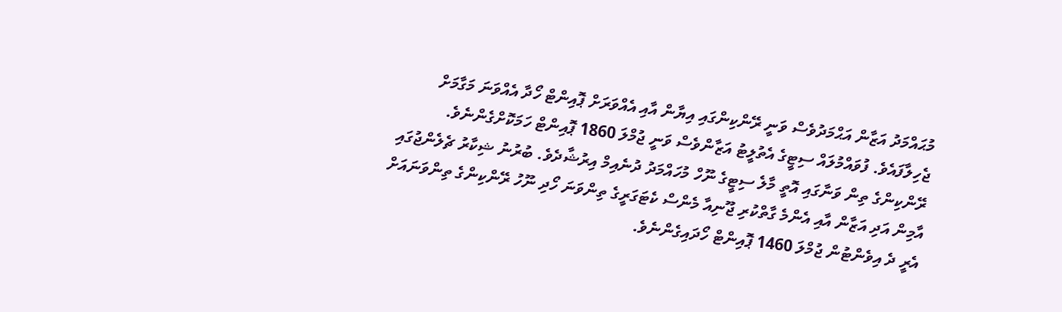މުޙައްމަދު އަޒާން އަޙްމަދުވެސް ވަނީ ރޭންކިންގައި އިޔާން އާއި އެއްވަރަށް ޕޮއިންޓް ހޯދާ އެއްވަނަ މަގާމަށް ޖެހިލާފައެވެ. ފުވައްމުލައް ސިޓީގެ އެތުލީޓު އަޒާންވެސް ވަނީ ޖުމްލަ 1860 ޕޮއިންޓް ހަމަކޮށްގެންނެވެ.
ރޭންކިންގެ ތިން ވަނާގައި އޮތީ މާލެ ސިޓީގެ ނޫހް މުހައްމަދު ދުނެއިމް އިރުޝާދެވެ. ބުރުނު ޝިކާރު ޗެލެންޖުގައި އާމިން އަދި އަޒާން އާއި އެންމެ ގާތްކުރި ޖޫނިއާ މެންސް ކެޓަގަރީގެ ތިންވަނަ ހޯދި ނޫހު ރޭންކިންގެ ތިންވަނައަށް އެރީ ދެ އިވެންޓުން ޖުމްލަ 1460 ޕޮއިންޓް ހޯދައިގެންނެވެ.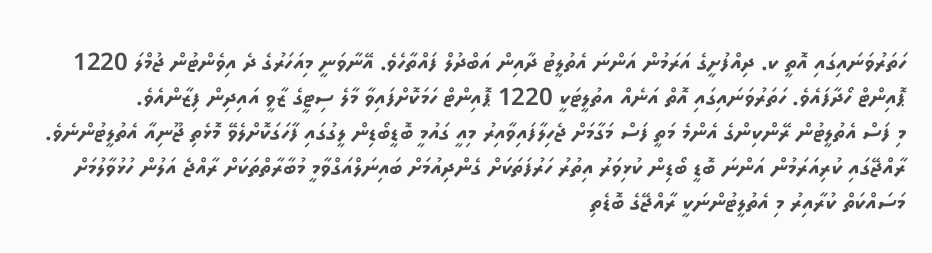ހަތަރުވަނައިގައި އޮތީ ކ. ދިއްފުށީގެ އަރަމުން އަންނަ އެތުލީޓު ދާއިން އަބްދުލް ފައްތާހެވެ. އޭނާވަނީ މިއަހަރުގެ ދެ އިވެންޓުން ޖުމްލަ 1220 ޕޮއިންޓް ހޯދާފައެވެ. ހަތަރުވަނައިގައި އޮތް އަނެއް އތުލީޓަކީ 1220 ޕޮއިންޓް ހަމަކޮށްފައިވާ މާލެ ސިޓީގެ ޒާވީ އައިދިން ފިޒާންއެވެ.
މި ފަސް އެތުލީޓުން ރޭންކިންގެ އެންމެ މަތީ ފަސް މަގާމަށް ޖެހިލާފައިވާއިރު މިއީ ގައުމީ ބޮޑީބޯޑިން ލީގުގައި ފާހަގަކޮށްލެވޭ މޮޅެތި ޖޫނިއާ އެތުލީޓުންނެވެ. ރާއްޖޭގައި ކުރިއަރަމުން އަންނަ ބޮޑީ ބޯޑިން ކުޅިވަރު އިތުރު ހަރުފަތަކަށް ގެންދިއުމަށް ބައިނަލްއަގްވާމީ މުބާރާތްތަކަށް ރާއްޖެ އަލުން ހުޅުވާލުމަށް މަސައްކަތް ކުރާއިރު މި އެތުލީޓުންނަކީ ރާއްޖޭގެ ބޮޑެތި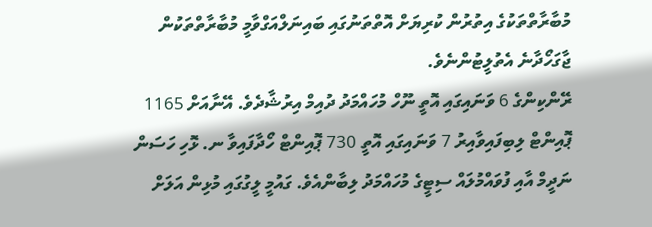މުބާރާތްތަކުގެ އިތުރުން ކުރިޔަށް އޮތްތަނުގައި ބައިނަލްއަގްވާމީ މުބާރާތްތަކުން ޖާގަހޯދާނެ އެތުލީޓުންނެވެ.
ރޭންކިންގެ 6 ވަނައިގައި އޮތީ ނޫހް މުހައްމަދު ދުއިމް އިރުޝާދެވެ. އޭނާއަށް 1165 ޕޮއިންޓް ލިބިފައިވާއިރު 7 ވަނައިގައި އޮތީ 730 ޕޮއިންޓް ހޯދާފައިވާ ނ. ޅޮހި ހަސަން ނަދީމް އާއި ފުވައްމުލައް ސިޓީގެ މުހައްމަދު ލިބާންއެވެ. ގައުމީ ލީގުގައި މުޅިން އަލަށް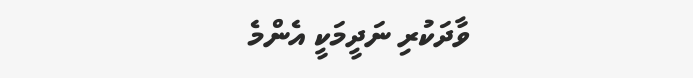ވާދަކުރި ނަދީމަކީ އެންމެ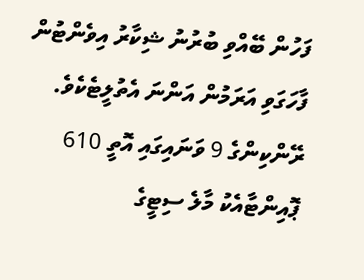ފަހުން ބޭއްވި ބުރުނު ޝިކާރު އިވެންޓުން ފާހަގަވި އަރަމުން އަންނަ އެތުލީޓެކެވެ.
ރޭންކިންގެ 9 ވަނައިގައި އޮތީ 610 ޕޮއިންޓާއެކު މާލެ ސިޓީގެ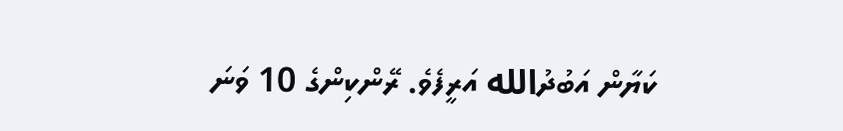ކަޔާން އަބުދުالله އަރީފެވެ. ރޭންކިންގެ 10 ވަނަ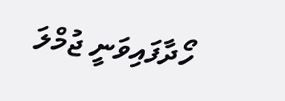ހޯދާފައިވަނީ ޖުމްލަ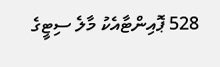528 ޕޮއިންޓާއެކު މާލެ ސިޓީގެ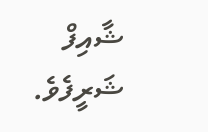ޝާއިފް ޝަރީފެވެ.